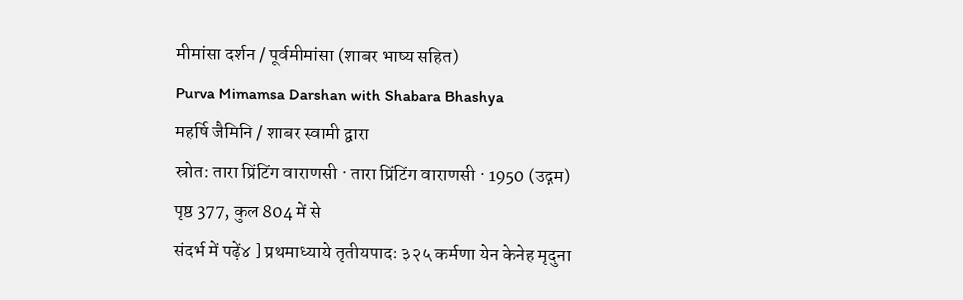मीमांसा दर्शन / पूर्वमीमांसा (शाबर भाष्य सहित)
Purva Mimamsa Darshan with Shabara Bhashya
महर्षि जैमिनि / शाबर स्वामी द्वारा
स्रोत: तारा प्रिंटिंग वाराणसी · तारा प्रिंटिंग वाराणसी · 1950 (उद्गम)
पृष्ठ 377, कुल 804 में से
संदर्भ में पढ़ें४ ] प्रथमाध्याये तृतीयपादः ३२५ कर्मणा येन केनेह मृदुना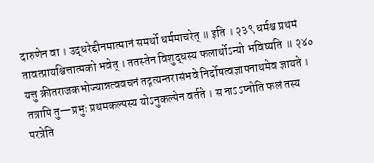दारुणेन वा । उद्धरेद्दीनमात्मानं समर्थो धर्ममाचरेत् ॥ इति । २३९ धर्मश्च प्रथमं तावत्प्रायश्चित्तात्मको भवेत् । ततस्तेन विशुद्धस्य फलार्थोऽन्यो भविष्यति ॥ २४० यत्तु क्रीतराजकभोज्यान्नत्ववचनं तद्गत्यन्तरासंभवे निर्दोषत्वज्ञापनाथमेव ज्ञायते । तत्रापि तु—प्रभुः प्रथमकल्पस्य योऽनुकल्पेन वर्तते । स नाऽऽप्नोति फलं तस्य परत्रेति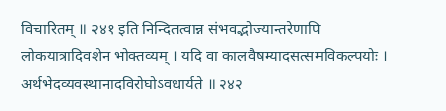विचारितम् ॥ २४१ इति निन्दितत्वान्न संभवद्भोज्यान्तरेणापि लोकयात्रादिवशेन भोक्तव्यम् । यदि वा कालवैषम्यादसत्समविकल्पयोः । अर्थभेदव्यवस्थानादविरोघोऽवधार्यते ॥ २४२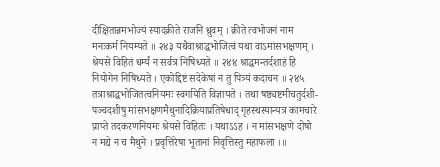दीक्षितान्नमभोज्यं स्यादक्रीते राजनि ध्रुवम् । क्रीते त्वभोजनं नाम मनःकर्म नियम्यते ॥ २४३ यथैवाश्राद्धभोजित्वं यथा वाऽमांसभक्षणम् । श्रेयसे विहितं धर्म्यं न सर्वत्र निषिध्यते ॥ २४४ श्राद्धमन्तर्दशाहं हि नियोगेन निषिध्यते । एकोद्दिष्टं सदेकेषां न तु पित्र्यं कदाचन ॥ २४५ तत्राश्राद्धभोजितत्वनियमः स्वर्गायेति विज्ञायते । तथा षष्ठ्यष्टमीचतुर्दशी- पञ्चदशीषु मांसभक्षणमैथुनादिक्रियाप्रतिषेधाद् गृहस्थस्यान्यत्र कामचारे प्राप्ते तदकरणनियमः श्रेयसे विहितः । यथाऽऽह । न मांसभक्षणे दोषो न मद्ये न च मैथुने । प्रवृत्तिरेषा भूतानां निवृत्तिस्तु महाफला ।॥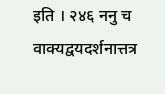इति । २४६ ननु च वाक्यद्वयदर्शनात्तत्र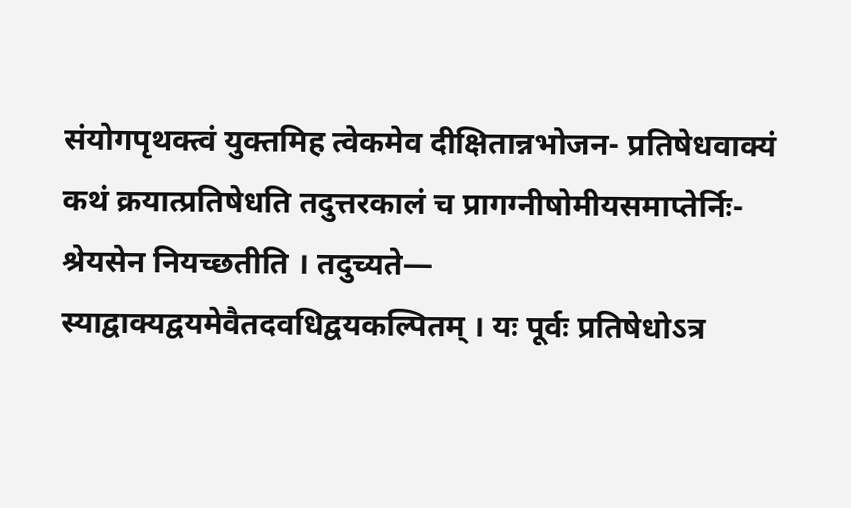संयोगपृथक्त्वं युक्तमिह त्वेकमेव दीक्षितान्नभोजन- प्रतिषेधवाक्यं कथं क्रयात्प्रतिषेधति तदुत्तरकालं च प्रागग्नीषोमीयसमाप्तेर्निः- श्रेयसेन नियच्छतीति । तदुच्यते— स्याद्वाक्यद्वयमेवैतदवधिद्वयकल्पितम् । यः पूर्वः प्रतिषेधोऽत्र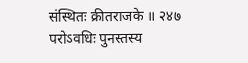संस्थितः क्रीतराजके ॥ २४७ परोऽवधिः पुनस्तस्य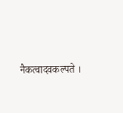नैकत्वादवकल्पते ।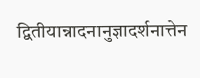द्वितीयान्नादनानुज्ञादर्शनात्तेन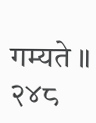गम्यते ॥ २४८